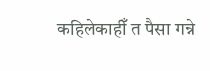कहिलेकाहीँ त पैसा गन्ने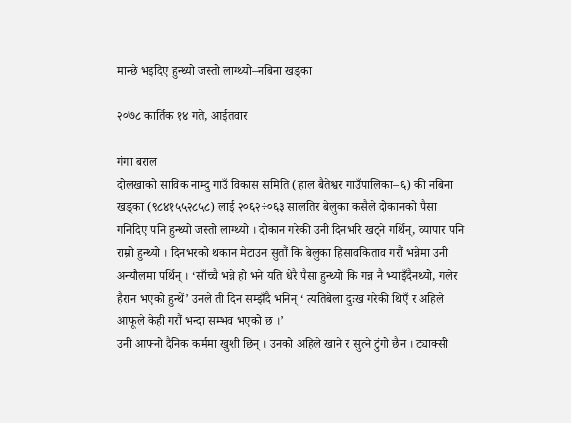मान्छे भइदिए हुन्थ्यो जस्तो लाग्थ्यो–नबिना खड्का

२०७८ कार्तिक १४ गते, आईतवार

गंगा बराल
दोलखाको साविक नाम्दु गाउँ विकास समिति (हाल बैतेश्वर गाउँपालिका–६) की नबिना खड्का (९८४१५५२८५८) लाई २०६२÷०६३ सालतिर बेलुका कसैले दोकानको पैसा गनिदिए पनि हुन्थ्यो जस्तो लाग्थ्यो । दोकान गरेकी उनी दिनभरि खट्ने गर्थिन्, व्यापार पनि राम्रो हुन्थ्यो । दिनभरको थकान मेटाउन सुतौं कि बेलुका हिसावकिताव गरौं भन्नेमा उनी अन्यौलमा पर्थिन् । ‘साँच्चै भन्ने हो भने यति धेरै पैसा हुन्थ्यो कि गन्न नै भ्याइँदैनथ्यो, गलेर हैरान भएको हुन्थें’ उनले ती दिन सम्झँदै भनिन् ‘ त्यतिबेला दुःख गरेकी थिएँ र अहिले आफूले केही गरौं भन्दा सम्भव भएको छ ।’
उनी आफ्नो दैनिक कर्ममा खुशी छिन् । उनको अहिले खाने र सुत्ने टुंगो छैन । ट्याक्सी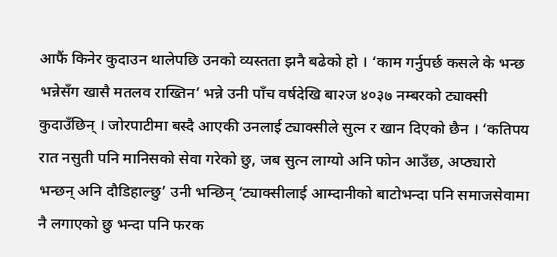आफैं किनेर कुदाउन थालेपछि उनको व्यस्तता झनै बढेको हो । ‘काम गर्नुपर्छ कसले के भन्छ भन्नेसँग खासै मतलव राख्तिन’ भन्ने उनी पाँच वर्षदेखि बा२ज ४०३७ नम्बरको ट्याक्सी कुदाउँछिन् । जोरपाटीमा बस्दै आएकी उनलाई ट्याक्सीले सुत्न र खान दिएको छैन । ‘कतिपय रात नसुती पनि मानिसको सेवा गरेको छु, जब सुत्न लाग्यो अनि फोन आउँछ, अप्ठ्यारो भन्छन् अनि दौडिहाल्छु’ उनी भन्छिन् ‘ट्याक्सीलाई आम्दानीको बाटोभन्दा पनि समाजसेवामा नै लगाएको छु भन्दा पनि फरक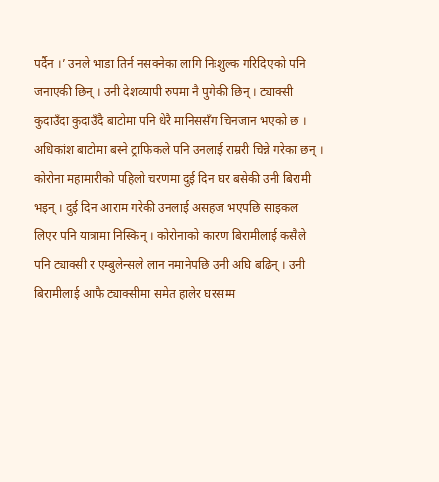पर्दैन ।’ उनले भाडा तिर्न नसक्नेका लागि निःशुल्क गरिदिएको पनि जनाएकी छिन् । उनी देशव्यापी रुपमा नै पुगेकी छिन् । ट्याक्सी कुदाउँदा कुदाउँदै बाटोमा पनि धेरै मानिससँग चिनजान भएको छ । अधिकांश बाटोमा बस्ने ट्राफिकले पनि उनलाई राम्ररी चिन्ने गरेका छन् । कोरोना महामारीको पहिलो चरणमा दुई दिन घर बसेकी उनी बिरामी भइन् । दुई दिन आराम गरेकी उनलाई असहज भएपछि साइकल लिएर पनि यात्रामा निस्किन् । कोरोनाको कारण बिरामीलाई कसैले पनि ट्याक्सी र एम्बुलेन्सले लान नमानेपछि उनी अघि बढिन् । उनी बिरामीलाई आफै ट्याक्सीमा समेत हालेर घरसम्म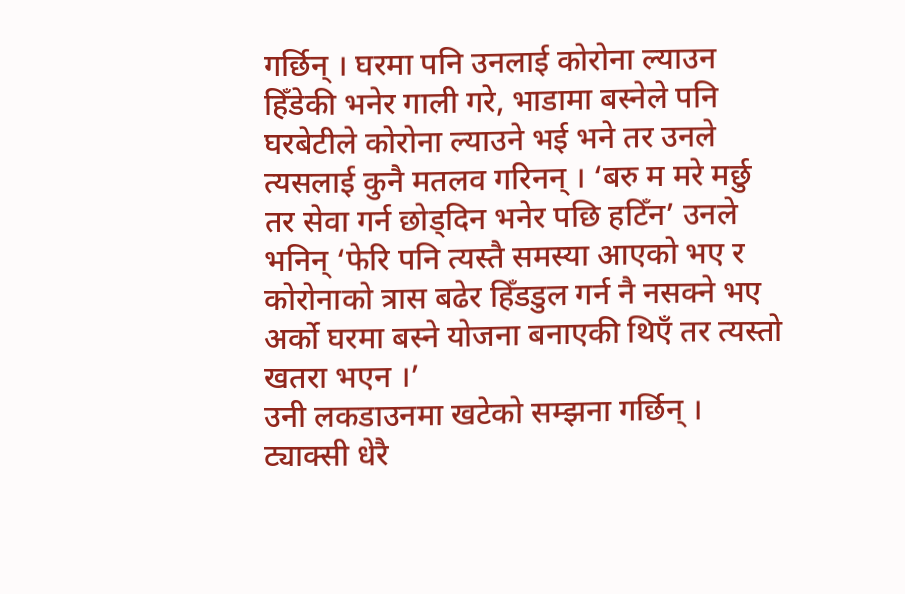गर्छिन् । घरमा पनि उनलाई कोरोना ल्याउन हिँडेकी भनेर गाली गरे, भाडामा बस्नेले पनि घरबेटीले कोरोना ल्याउने भई भने तर उनले त्यसलाई कुनै मतलव गरिनन् । ‘बरु म मरे मर्छु तर सेवा गर्न छोड्दिन भनेर पछि हटिँन’ उनले भनिन् ‘फेरि पनि त्यस्तै समस्या आएको भए र कोरोनाको त्रास बढेर हिँडडुल गर्न नै नसक्ने भए अर्को घरमा बस्ने योजना बनाएकी थिएँ तर त्यस्तो खतरा भएन ।’
उनी लकडाउनमा खटेको सम्झना गर्छिन् । ट्याक्सी धेरै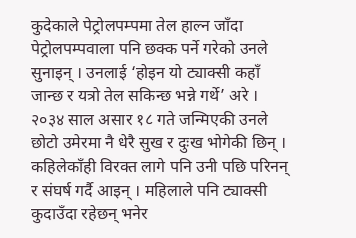कुदेकाले पेट्रोलपम्पमा तेल हाल्न जाँदा पेट्रोलपम्पवाला पनि छक्क पर्ने गरेको उनले सुनाइन् । उनलाई ‘होइन यो ट्याक्सी कहाँ जान्छ र यत्रो तेल सकिन्छ भन्ने गर्थे’ अरे । २०३४ साल असार १८ गते जन्मिएकी उनले छोटो उमेरमा नै धेरै सुख र दुःख भोगेकी छिन् । कहिलेकाँही विरक्त लागे पनि उनी पछि परिनन् र संघर्ष गर्दै आइन् । महिलाले पनि ट्याक्सी कुदाउँदा रहेछन् भनेर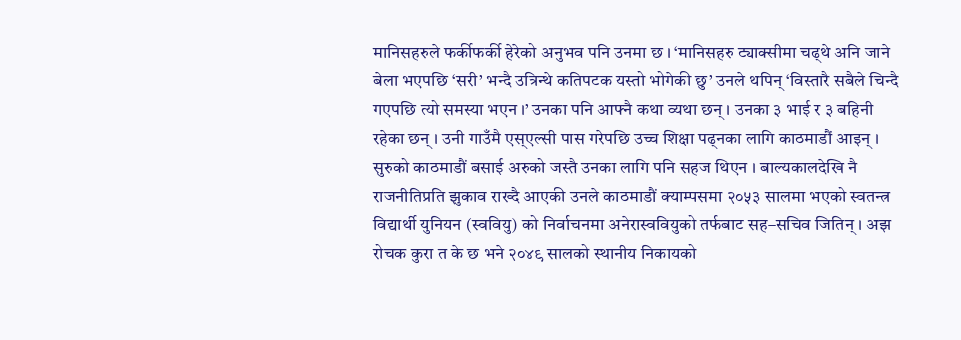मानिसहरुले फर्कीफर्की हेरेको अनुभव पनि उनमा छ । ‘मानिसहरु ट्याक्सीमा चढ्थे अनि जाने बेला भएपछि ‘सरी’ भन्दै उत्रिन्थे कतिपटक यस्तो भोगेकी छु’ उनले थपिन् ‘विस्तारै सबैले चिन्दै गएपछि त्यो समस्या भएन ।’ उनका पनि आफ्नै कथा व्यथा छन् । उनका ३ भाई र ३ बहिनी रहेका छन् । उनी गाउँमै एस्एल्सी पास गरेपछि उच्च शिक्षा पढ्नका लागि काठमाडौं आइन् । सुरुको काठमाडौं बसाई अरुको जस्तै उनका लागि पनि सहज थिएन । बाल्यकालदेखि नै राजनीतिप्रति झुकाव राख्दै आएकी उनले काठमाडौं क्याम्पसमा २०५३ सालमा भएको स्वतन्त्र विद्यार्थी युनियन (स्ववियु) को निर्वाचनमा अनेरास्ववियुको तर्फबाट सह–सचिव जितिन् । अझ रोचक कुरा त के छ भने २०४९ सालको स्थानीय निकायको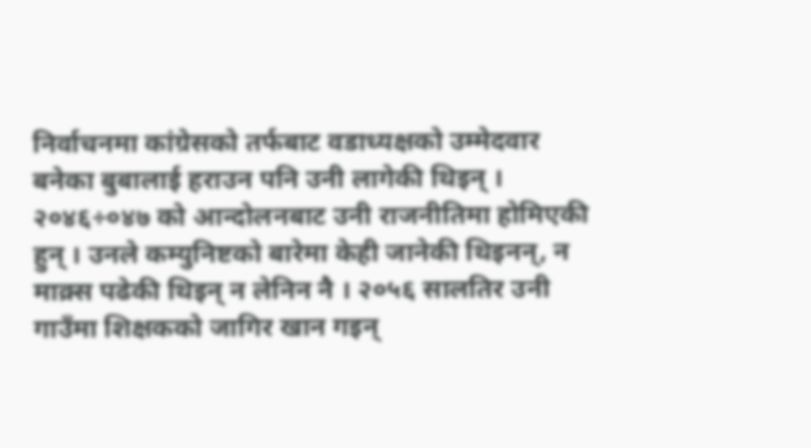निर्वाचनमा कांग्रेसको तर्फबाट वडाध्यक्षको उम्मेदवार बनेका बुबालाई हराउन पनि उनी लागेकी थिइन् । २०४६÷०४७ को आन्दोलनबाट उनी राजनीतिमा होमिएकी हुन् । उनले कम्युनिष्टको बारेमा केही जानेकी थिइनन्, न माक्र्स पढेकी थिइन् न लेनिन नै । २०५६ सालतिर उनी गाउँमा शिक्षकको जागिर खान गइन्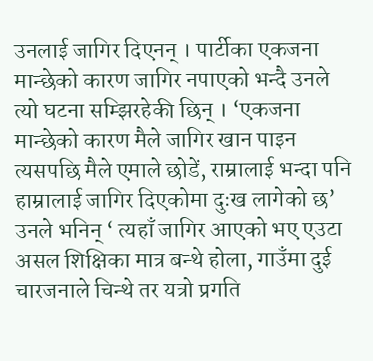उनलाई जागिर दिएनन् । पार्टीका एकजना मान्छेको कारण जागिर नपाएको भन्दै उनले त्यो घटना सम्झिरहेकी छिन् । ‘एकजना मान्छेको कारण मैले जागिर खान पाइन त्यसपछि मैले एमाले छोडें, राम्रालाई भन्दा पनि हाम्रालाई जागिर दिएकोमा दुःख लागेको छ’ उनले भनिन् ‘ त्यहाँ जागिर आएको भए एउटा असल शिक्षिका मात्र बन्थे होला, गाउँमा दुई चारजनाले चिन्थे तर यत्रो प्रगति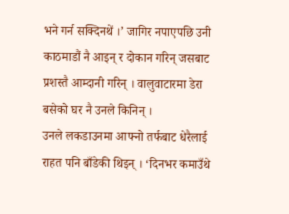भने गर्न सक्दिनथें ।’ जागिर नपाएपछि उनी काठमाडौं नै आइन् र दोकान गरिन् जसबाट प्रशस्तै आम्दानी गरिन् । वालुवाटारमा डेरा बसेको घर नै उनले किनिन् ।
उनले लकडाउनमा आफ्नो तर्फबाट धेरैलाई राहत पनि बाँडेकी थिइन् । ‘दिनभर कमाउँथे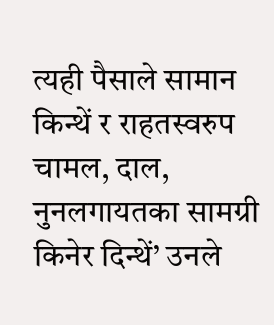त्यही पैसाले सामान किन्थें र राहतस्वरुप चामल, दाल, नुनलगायतका सामग्री किनेर दिन्थें’ उनले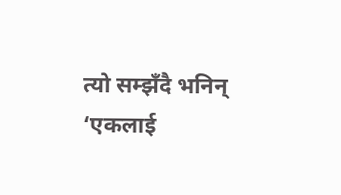त्यो सम्झँदै भनिन् ‘एकलाई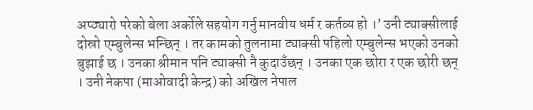अप्ठ्यारो परेको बेला अर्कोले सहयोग गर्नु मानवीय धर्म र कर्तव्य हो ।’ उनी ट्याक्सीलाई दोस्रो एम्बुलेन्स भन्छिन् । तर कामको तुलनामा ट्याक्सी पहिलो एम्बुलेन्स भएको उनको बुझाई छ । उनका श्रीमान पनि ट्याक्सी नै कुदाउँछन् । उनका एक छोरा र एक छोरी छन् । उनी नेकपा (माओवादी केन्द्र) को अखिल नेपाल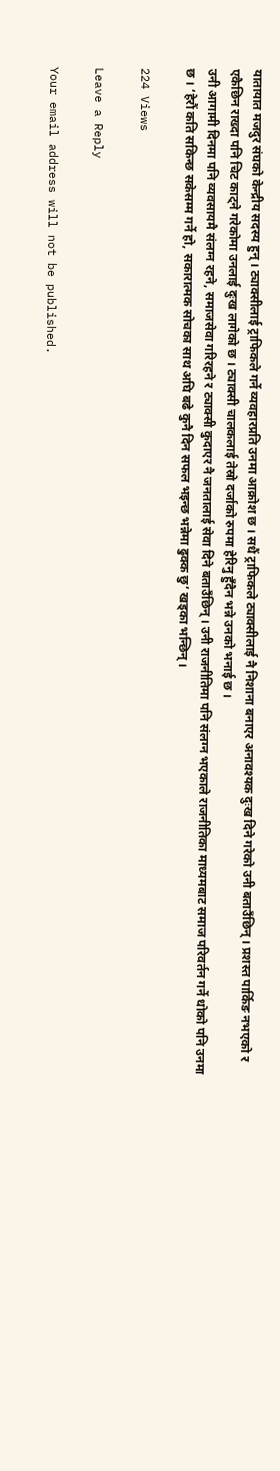यातायात मजदुर संघको केन्द्रीय सदस्य हुन् । ट्याक्सीलाई ट्राफिकले गर्ने व्यवहारप्रति उनमा आक्रोश छ । सधैं ट्राफिकले ट्याक्सीलाई नै निशाना बनाएर अनावश्यक दुःख दिने गरेको उनी बताउँछिन् । प्रशस्त पार्किङ नभएको र एकैछिन राख्दा पनि चिट काट्ने गरेकोमा उनलाई दुःख लागेको छ । ट्याक्सी चालकलाई तेस्रो दर्जाको रुपमा हेरिनु हुँदैन भन्ने उनको भनाई छ ।
उनी आगामी दिनमा पनि व्यवसायमै संलग्न रहने, समाजसेवा गरिरहने र ट्याक्सी कुदाएर नै जनतालाई सेवा दिने बताउँछिन् । उनी राजनीतिमा पनि संलग्न भएकाले राजनीतिका माध्यमबाट समाज परिवर्तन गर्ने धोको पनि उनमा छ । ‘हेरौं कति सकिन्छ सकेसम्म गर्ने हो, सकारात्मक सोचका साथ अघि बढे कुनै दिन सफल भइन्छ भन्नेमा ढुक्क छु’ खड्का भन्छिन् ।

224 Views

Leave a Reply

Your email address will not be published.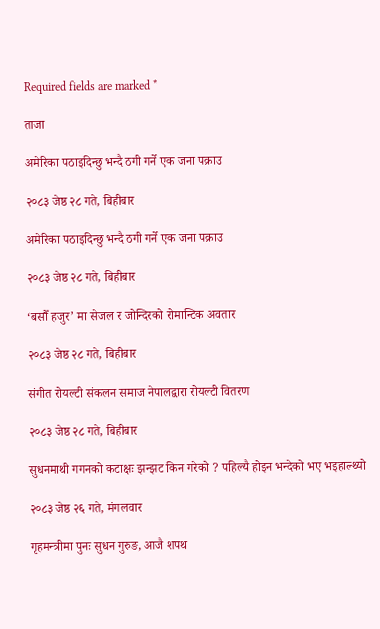Required fields are marked *

ताजा

अमेरिका पठाइदिन्छु भन्दै ठगी गर्ने एक जना पक्राउ

२०८३ जेष्ठ २८ गते, बिहीबार

अमेरिका पठाइदिन्छु भन्दै ठगी गर्ने एक जना पक्राउ

२०८३ जेष्ठ २८ गते, बिहीबार

‘बसौँ हजुर’ मा सेजल र जोन्दिरको रोमान्टिक अवतार

२०८३ जेष्ठ २८ गते, बिहीबार

संगीत रोयल्टी संकलन समाज नेपालद्वारा रोयल्टी वितरण

२०८३ जेष्ठ २८ गते, बिहीबार

सुधनमाथी गगनको कटाक्षः झन्झट किन गरेको ? पहिल्यै होइन भन्देको भए भइहाल्थ्यो

२०८३ जेष्ठ २६ गते, मंगलवार

गृहमन्त्रीमा पुनः सुधन गुरुङ, आजै शपथ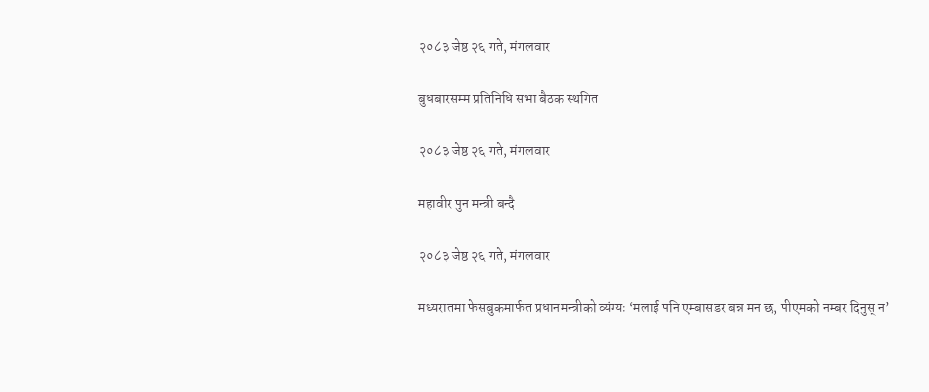२०८३ जेष्ठ २६ गते, मंगलवार

बुधबारसम्म प्रतिनिधि सभा बैठक स्थगित

२०८३ जेष्ठ २६ गते, मंगलवार

महावीर पुन मन्त्री बन्दै

२०८३ जेष्ठ २६ गते, मंगलवार

मध्यरातमा फेसबुकमार्फत प्रधानमन्त्रीको व्यंग्यः ‘मलाई पनि एम्बासडर बन्न मन छ, पीएमको नम्बर दिनुस् न’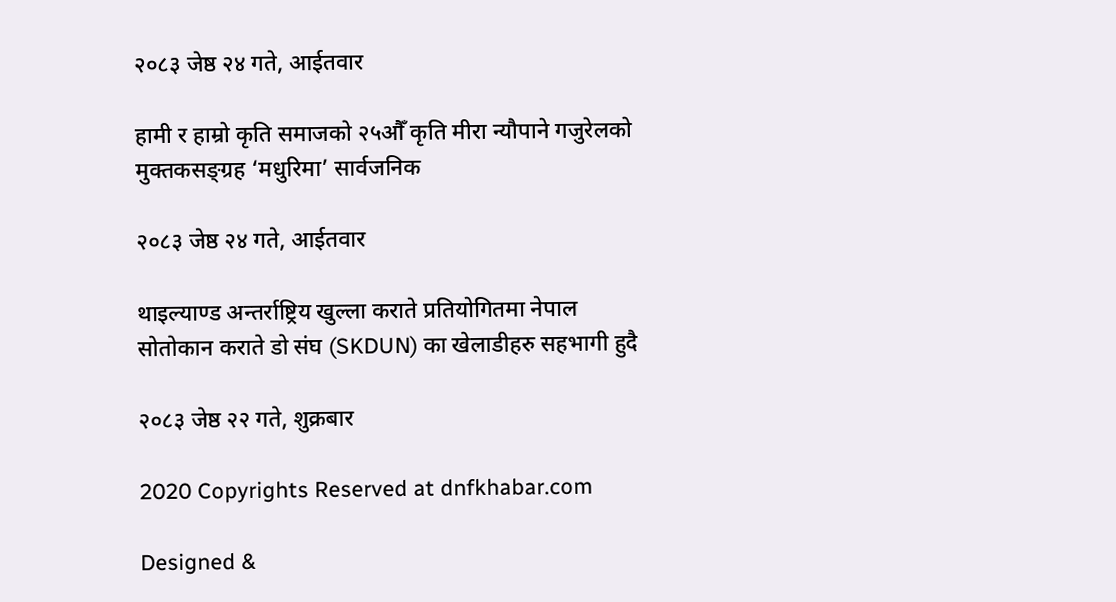२०८३ जेष्ठ २४ गते, आईतवार

हामी र हाम्रो कृति समाजको २५औँ कृति मीरा न्यौपाने गजुरेलको मुक्तकसङ्ग्रह ‘मधुरिमा’ सार्वजनिक

२०८३ जेष्ठ २४ गते, आईतवार

थाइल्याण्ड अन्तर्राष्ट्रिय खुल्ला कराते प्रतियोगितमा नेपाल सोतोकान कराते डो संघ (SKDUN) का खेलाडीहरु सहभागी हुदै

२०८३ जेष्ठ २२ गते, शुक्रबार

2020 Copyrights Reserved at dnfkhabar.com

Designed &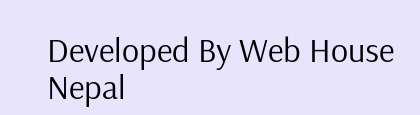Developed By Web House Nepal